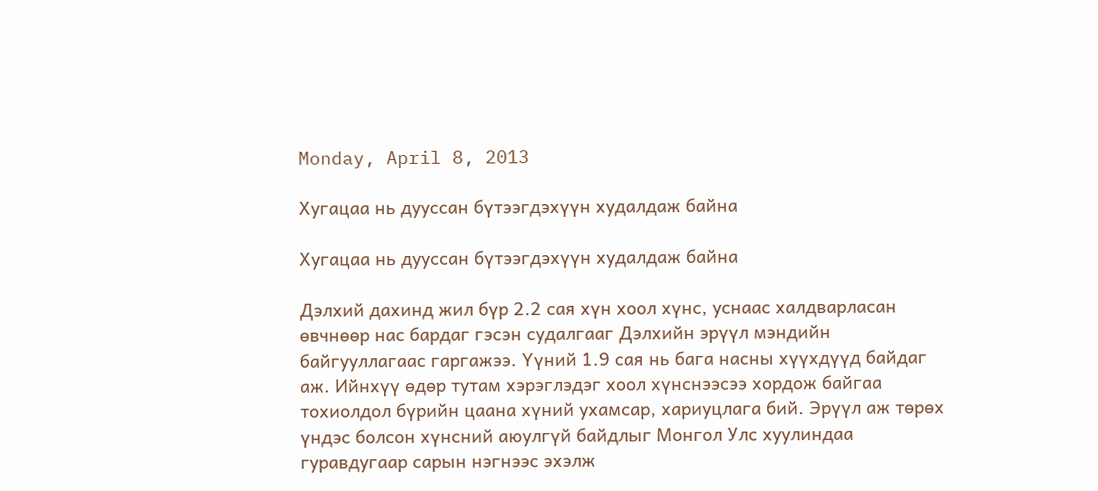Monday, April 8, 2013

Хугацаа нь дууссан бүтээгдэхүүн худалдаж байна

Хугацаа нь дууссан бүтээгдэхүүн худалдаж байна

Дэлхий дахинд жил бүр 2.2 сая хүн хоол хүнс, уснаас халдварласан өвчнөөр нас бардаг гэсэн судалгааг Дэлхийн эрүүл мэндийн байгууллагаас гаргажээ. Үүний 1.9 сая нь бага насны хүүхдүүд байдаг аж. Ийнхүү өдөр тутам хэрэглэдэг хоол хүнснээсээ хордож байгаа тохиолдол бүрийн цаана хүний ухамсар, хариуцлага бий. Эрүүл аж төрөх үндэс болсон хүнсний аюулгүй байдлыг Монгол Улс хуулиндаа гуравдугаар сарын нэгнээс эхэлж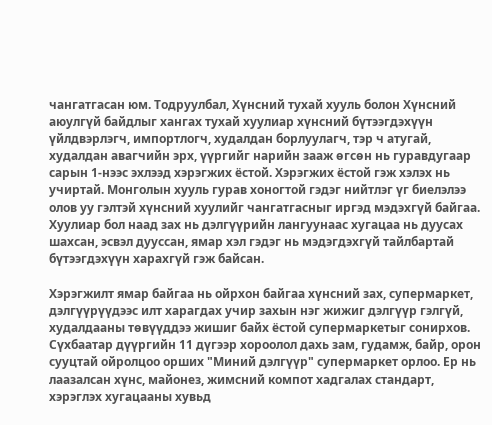чангатгасан юм. Тодруулбал, Хүнсний тухай хууль болон Хүнсний аюулгүй байдлыг хангах тухай хуулиар хүнсний бүтээгдэхүүн үйлдвэрлэгч, импортлогч, худалдан борлуулагч, тэр ч атугай, худалдан авагчийн эрх, үүргийг нарийн зааж өгсөн нь гуравдугаар сарын 1-нээс эхлээд хэрэгжих ёстой. Хэрэгжих ёстой гэж хэлэх нь учиртай. Монголын хууль гурав хоногтой гэдэг нийтлэг үг биелэлээ олов уу гэлтэй хүнсний хуулийг чангатгасныг иргэд мэдэхгүй байгаа. Хуулиар бол наад зах нь дэлгүүрийн лангуунаас хугацаа нь дуусах шахсан, эсвэл дууссан, ямар хэл гэдэг нь мэдэгдэхгүй тайлбартай бүтээгдэхүүн харахгүй гэж байсан.

Хэрэгжилт ямар байгаа нь ойрхон байгаа хүнсний зах, супермаркет, дэлгүүрүүдээс илт харагдах учир захын нэг жижиг дэлгүүр гэлгүй, худалдааны төвүүддээ жишиг байх ёстой супермаркетыг сонирхов. Сүхбаатар дүүргийн 11 дүгээр хороолол дахь зам, гудамж, байр, орон сууцтай ойролцоо орших "Миний дэлгүүр" супермаркет орлоо. Ер нь лаазалсан хүнс, майонез, жимсний компот хадгалах стандарт, хэрэглэх хугацааны хувьд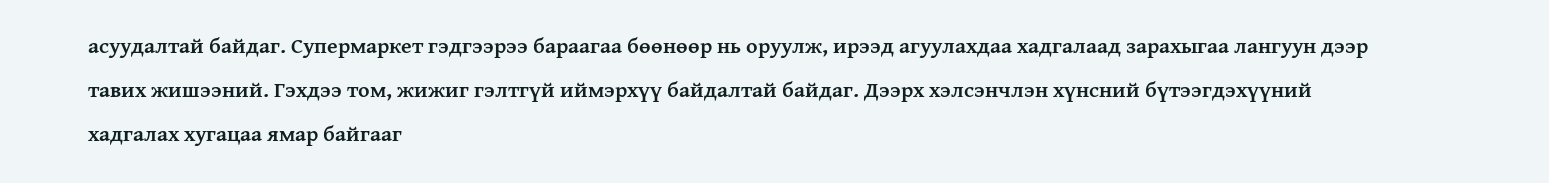асуудалтай байдаг. Супермаркет гэдгээрээ бараагаа бөөнөөр нь оруулж, ирээд агуулахдаа хадгалаад зарахыгаа лангуун дээр тавих жишээний. Гэхдээ том, жижиг гэлтгүй иймэрхүү байдалтай байдаг. Дээрх хэлсэнчлэн хүнсний бүтээгдэхүүний хадгалах хугацаа ямар байгааг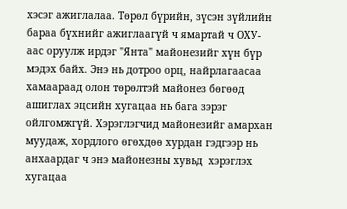хэсэг ажиглалаа. Төрөл бүрийн, зүсэн зүйлийн бараа бүхнийг ажиглаагүй ч ямартай ч ОХУ-аас оруулж ирдэг "Янта" майонезийг хүн бүр мэдэх байх. Энэ нь дотроо орц, найрлагаасаа хамаараад олон төрөлтэй майонез бөгөөд ашиглах эцсийн хугацаа нь бага зэрэг ойлгомжгүй. Хэрэглэгчид майонезийг амархан муудаж, хордлого өгөхдөө хурдан гэдгээр нь анхаардаг ч энэ майонезны хувьд  хэрэглэх хугацаа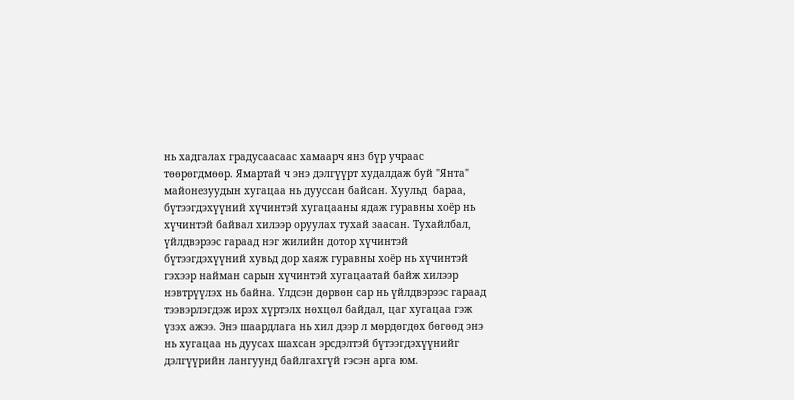нь хадгалах градусаасаас хамаарч янз бүр учраас төөрөгдмөөр. Ямартай ч энэ дэлгүүрт худалдаж буй "Янта" майонезуудын хугацаа нь дууссан байсан. Хуульд  бараа, бүтээгдэхүүний хүчинтэй хугацааны ядаж гуравны хоёр нь хүчинтэй байвал хилээр оруулах тухай заасан. Тухайлбал, үйлдвэрээс гараад нэг жилийн дотор хүчинтэй бүтээгдэхүүний хувьд дор хаяж гуравны хоёр нь хүчинтэй гэхээр найман сарын хүчинтэй хугацаатай байж хилээр нэвтрүүлэх нь байна. Үлдсэн дөрвөн сар нь үйлдвэрээс гараад тээвэрлэгдэж ирэх хүртэлх нөхцөл байдал, цаг хугацаа гэж үзэх ажээ. Энэ шаардлага нь хил дээр л мөрдөгдөх бөгөөд энэ нь хугацаа нь дуусах шахсан эрсдэлтэй бүтээгдэхүүнийг дэлгүүрийн лангуунд байлгахгүй гэсэн арга юм.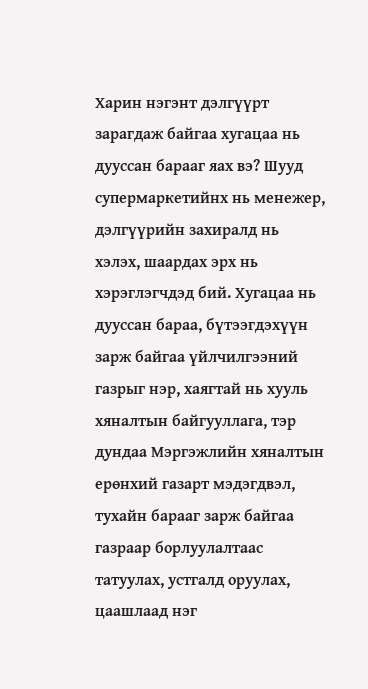Харин нэгэнт дэлгүүрт зарагдаж байгаа хугацаа нь дууссан барааг яах вэ? Шууд супермаркетийнх нь менежер, дэлгүүрийн захиралд нь хэлэх, шаардах эрх нь хэрэглэгчдэд бий. Хугацаа нь дууссан бараа, бүтээгдэхүүн зарж байгаа үйлчилгээний газрыг нэр, хаягтай нь хууль хяналтын байгууллага, тэр дундаа Мэргэжлийн хяналтын ерөнхий газарт мэдэгдвэл, тухайн барааг зарж байгаа газраар борлуулалтаас татуулах, устгалд оруулах, цаашлаад нэг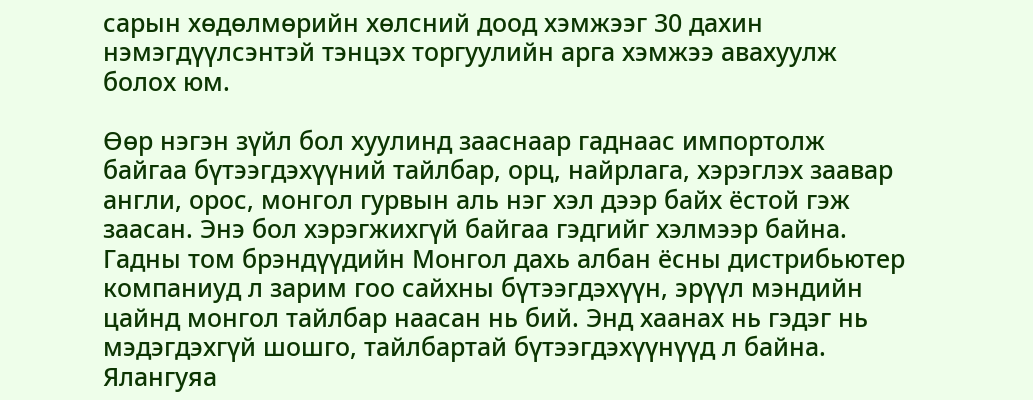сарын хөдөлмөрийн хөлсний доод хэмжээг 30 дахин нэмэгдүүлсэнтэй тэнцэх торгуулийн арга хэмжээ авахуулж болох юм.

Өөр нэгэн зүйл бол хуулинд зааснаар гаднаас импортолж байгаа бүтээгдэхүүний тайлбар, орц, найрлага, хэрэглэх заавар англи, орос, монгол гурвын аль нэг хэл дээр байх ёстой гэж заасан. Энэ бол хэрэгжихгүй байгаа гэдгийг хэлмээр байна. Гадны том брэндүүдийн Монгол дахь албан ёсны дистрибьютер компаниуд л зарим гоо сайхны бүтээгдэхүүн, эрүүл мэндийн цайнд монгол тайлбар наасан нь бий. Энд хаанах нь гэдэг нь мэдэгдэхгүй шошго, тайлбартай бүтээгдэхүүнүүд л байна. Ялангуяа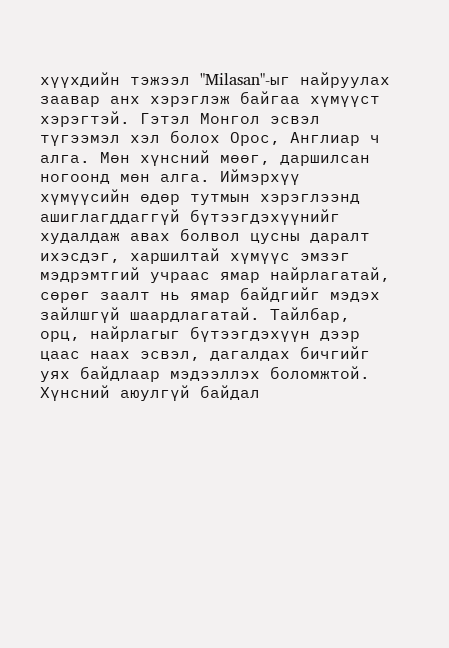хүүхдийн тэжээл "Milasan"-ыг найруулах заавар анх хэрэглэж байгаа хүмүүст хэрэгтэй. Гэтэл Монгол эсвэл түгээмэл хэл болох Орос, Англиар ч алга. Мөн хүнсний мөөг, даршилсан ногоонд мөн алга. Иймэрхүү хүмүүсийн өдөр тутмын хэрэглээнд ашиглагддаггүй бүтээгдэхүүнийг худалдаж авах болвол цусны даралт ихэсдэг, харшилтай хүмүүс эмзэг мэдрэмтгий учраас ямар найрлагатай, сөрөг заалт нь ямар байдгийг мэдэх зайлшгүй шаардлагатай. Тайлбар, орц, найрлагыг бүтээгдэхүүн дээр цаас наах эсвэл, дагалдах бичгийг уях байдлаар мэдээллэх боломжтой. Хүнсний аюулгүй байдал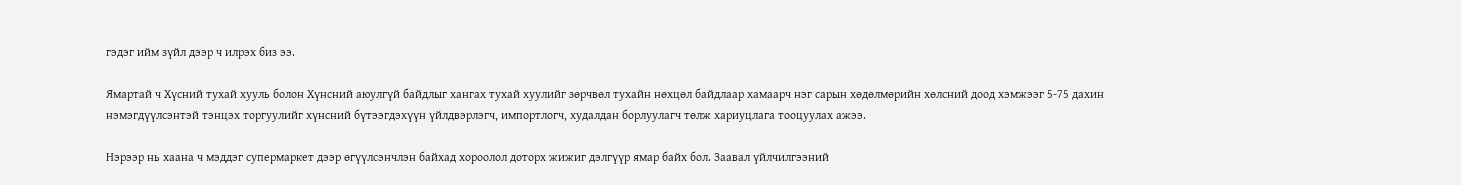гэдэг ийм зүйл дээр ч илрэх биз ээ.

Ямартай ч Хүсний тухай хууль болон Хүнсний аюулгүй байдлыг хангах тухай хуулийг зөрчвөл тухайн нөхцөл байдлаар хамаарч нэг сарын хөдөлмөрийн хөлсний доод хэмжээг 5-75 дахин нэмэгдүүлсэнтэй тэнцэх торгуулийг хүнсний бүтээгдэхүүн үйлдвэрлэгч, импортлогч, худалдан борлуулагч төлж хариуцлага тооцуулах ажээ.

Нэрээр нь хаана ч мэддэг супермаркет дээр өгүүлсэнчлэн байхад хороолол доторх жижиг дэлгүүр ямар байх бол. Заавал үйлчилгээний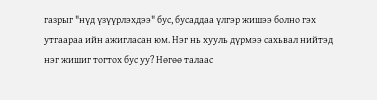газрыг "нүд үзүүрлэхдээ" бус, бусаддаа үлгэр жишээ болно гэх утгаараа ийн ажигласан юм. Нэг нь хууль дүрмээ сахьвал нийтэд нэг жишиг тогтох бус уу? Нөгөө талаас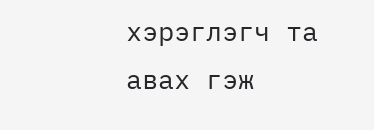хэрэглэгч та авах гэж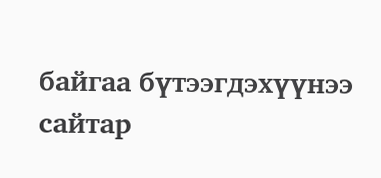байгаа бүтээгдэхүүнээ сайтар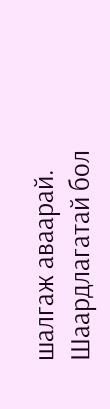шалгаж аваарай. Шаардлагатай бол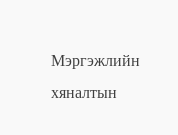Мэргэжлийн хяналтын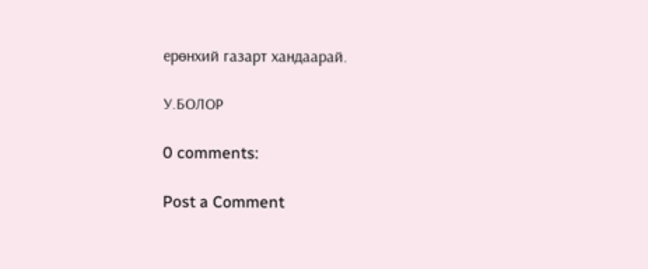ерөнхий газарт хандаарай.

У.БОЛОР

0 comments:

Post a Comment